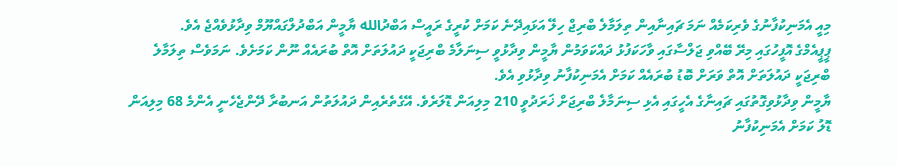މިއީ އެމަނިކުފާނުގެ ވެރިކަމެއް ނަމަ ޗައިނާއިން ތިލަމާލެ ބްރިޖް ހިލޭ އަޅައިދޭނެ ކަމަށް ކުރީގެ ރައީސް އަބްދުالله ޔާމީން އަބްދުލްގައްޔޫމް ވިދާޅުވެއްޖެ އެވެ.
ޕީޕީއެމްގެ އޮފީހުގައި މިރޭ ބޭއްވި ޖަލްސާގައި ވާހަކަފުޅު ދައްކަވަމުން ޔާމީން ވިދާޅުވީ ސިނަލާމެ ބްރިޖަކީ ދައުލަތަށް އޮތް ބުރައެއް ނޫން ކަމަށެވެ. ނަމަވެސް ތިލަމާލެ ބްރިޖަކީ ދައުލަތަށް އޮތް ވަރަށް ބޮޑު ބުރައެއް ކަމަށް އެމަނިކުފާނު ވިދާޅުވި އެވެ.
ޔާމީން ވިދާޅުވިގޮތުގައި ޗައިނާގެ އެހީގައި އެޅި ސިނަމާލެ ބްރިޖަށް ޚަރަދުވީ 210 މިލިއަން ޑޮލަރެވެ. އޭގެތެރެއިން ދައުލަތުން އަނބުރާ ދޭންޖެހެނީ އެންމެ 68 މިލިއަން ޑޮލު ކަމަށް އެމަނިކުފާނު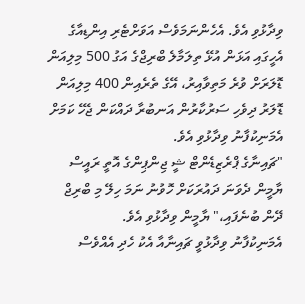ވިދާޅުވި އެވެ. އެހެންނަމަވެސް އަވަށްޓެރި އިންޑިއާގެ އެހީގައި އަޅަން އުޅޭ ތިލަމާލެ ބްރިޖްގެ އަގު 500 މިލިއަން ޑޮލަރަށް ވުރެ މަތިވާއިރު، އޭގެ ތެރެއިން 400 މިލިއަން ޑޮލަރު ދިވެހި ސަރުކާރުން އަނބުރާ ދައްކަން ޖެހޭ ކަމަށް އެމަނިކުފާނު ވިދާޅުވި އެވެ.
"ޗައިނާގެ ޕްރެޒިޑެންޓް ޝީ ޖިންޕިންގެ އޮތީ ރައީސް ޔާމީން ދެވަނަ ދައުރަކަށް ހޮވުނު ނަމަ ހިލޭ މި ބްރިޖް ދޭން ބުނެފައި،" ޔާމީން ވިދާޅުވި އެވެ.
އެމަނިކުފާނު ވިދާޅުވީ ޗައިނާއާ އެކު ހެދި އެއްވެސް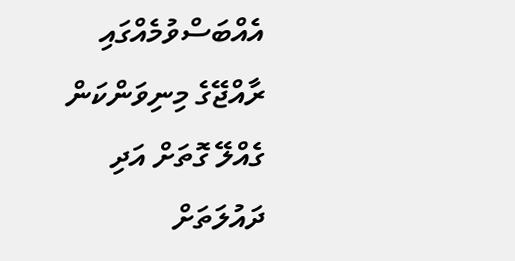އެއްބަސްވުމެއްގައި ރާއްޖޭގެ މިނިވަންކަން ގެއްލޭ ގޮތަށް އަދި ދައުލަތަށް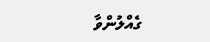ގެއްލުންވާ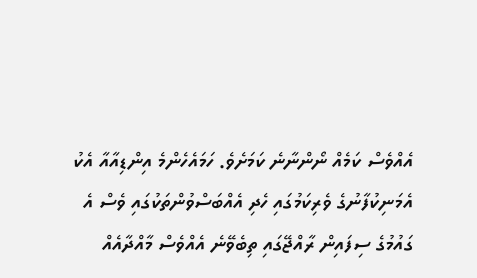އެއްވެސް ކަމެއް ނޯންނާނެ ކަމަށެވެ. ހަމައެހެންމެ އިންޑިއާއާ އެކު އެމަނިކުފާނުގެ ވެރިކަމުގައި ހެދި އެއްބަސްވުންތަކުގައި ވެސް އެ ގައުމުގެ ސިފައިން ރާއްޖޭގައި ތިބެވޭނެ އެއްވެސް މާއްދާއެއް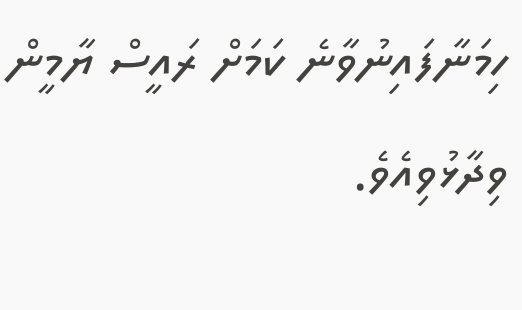ހިމަނާފައިނުވާނެ ކަމަށް ރައީސް ޔާމީން ވިދާޅުވިއެވެ.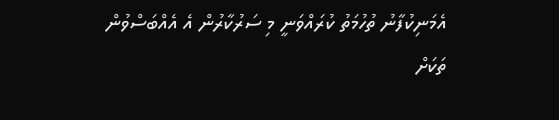އެމަނިކުފާނު ތުހުމަތު ކުރައްވަނީ މި ސަރުކާރުން އެ އެއްބަސްވުން ތަކަށް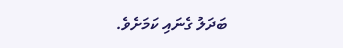ބަދަލު ގެނައި ކަމަށެވެ.